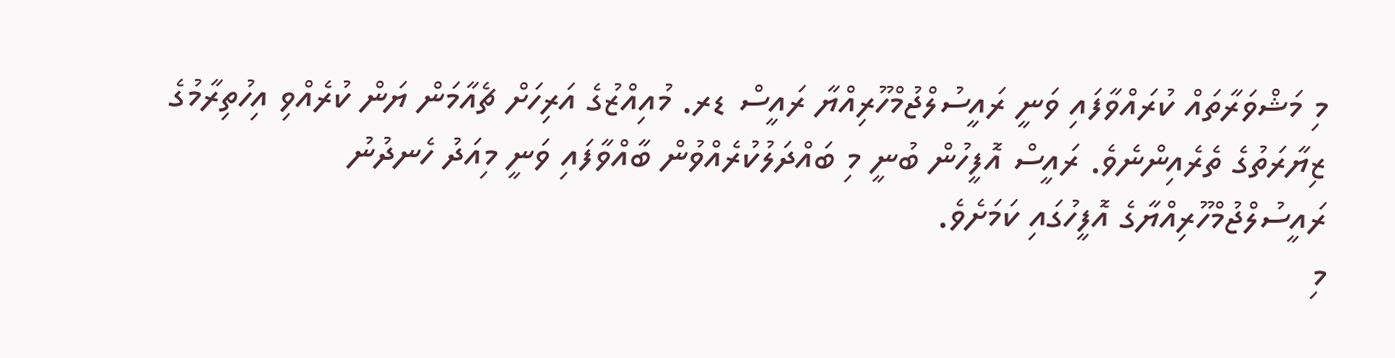މި މަޝްވަރާތައް ކުރައްވާފައި ވަނީ ރައީސުލްޖުމްހޫރިއްޔާ ރައީސް ޑރ. މުއިއްޒުގެ އަރިހަށް ޗެއާމަން ޔަން ކުރެއްވި އިހުތިރާމުގެ ޒިޔާރަތުގެ ތެރެއިންނެވެ. ރައީސް އޮފީހުން ބުނީ މި ބައްދަލުކުރެއްވުން ބާއްވާފައި ވަނީ މިއަދު ހެނދުނު ރައީސުލްޖުމްހޫރިއްޔާގެ އޮފީހުގައި ކަމަށެވެ.
މި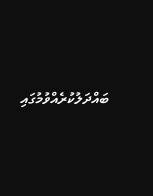ބައްދަލުކުރެއްވުމުގައި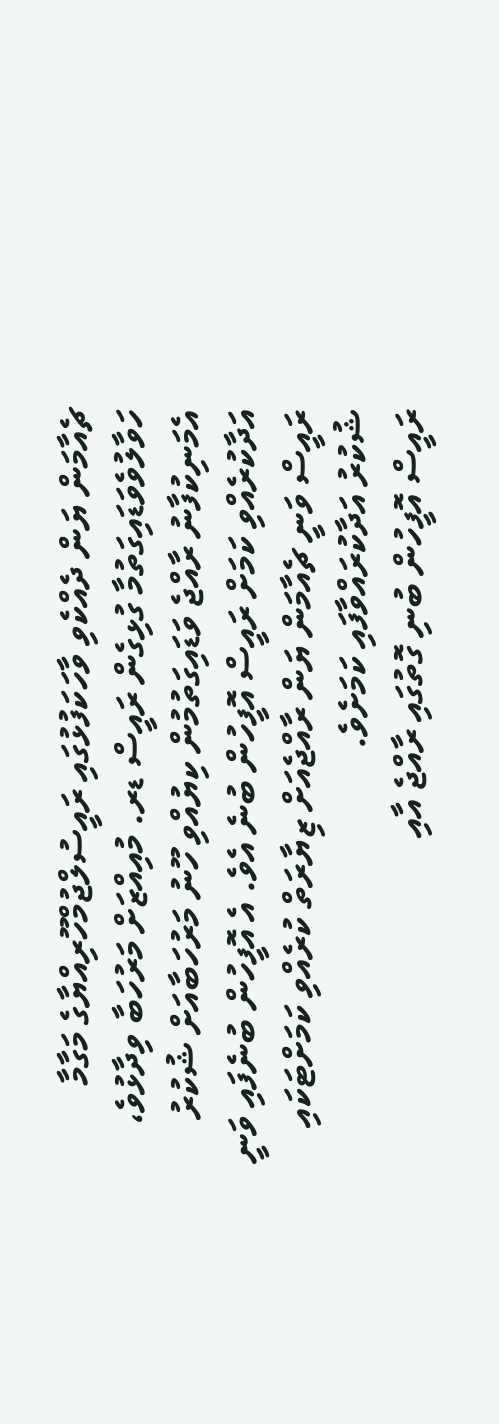ޗެއާމަން ޔަން ދެއްކެވި ވާހަކަފުޅުގައި ރައީސުލްޖުމްހޫރިއްޔާގެ މަގާމާ ހަވާލުވެވަޑައިގަތުމާ ގުޅިގެން ރައީސް ޑރ. މުއިއްޒަށް މަރުހަބާ ވިދާޅުވެ، އެމަނިކުފާނު ރާއްޖެ ވަޑައިގަތުމުން ކިޔުއްވި ހޫނު މަރުހަބާއަށް ޝުކުރު އަދާކުރެއްވި ކަމަށް ރައީސް އޮފީހުން ބުނެ އެވެ. އެ އޮފީހުން ބުނެފައި ވަނީ ރައީސް ވަނީ ޗެއާމަން ޔަން ރާއްޖެއަށް ޒިޔާރަތް ކުރެއްވި ކަމަށްޓަކައި ޝުކުރު އަދާކުރައްވާފައި ކަމަށެވެ.
ރައީސް އޮފީހުން ބުނި ގޮތުގައި ރާއްޖެ އާއި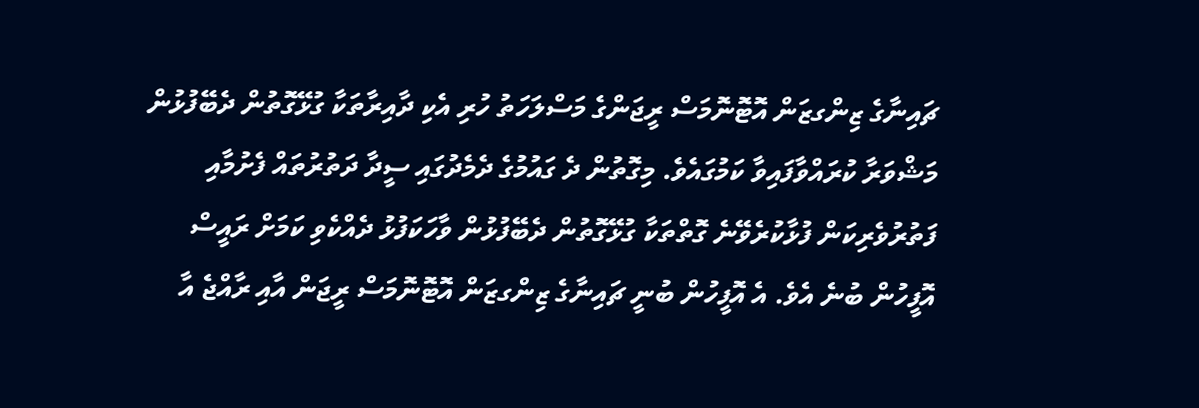ޗައިނާގެ ޒިންގޒަން އޮޓޮނޮމަސް ރީޖަންގެ މަސްލަހަތު ހުރި އެކި ދާއިރާތަކާ ގުޅޭގޮތުން ދެބޭފުޅުން މަޝްވަރާ ކުރައްވާފައިވާ ކަމުގައެވެ. މިގޮތުން ދެ ގައުމުގެ ދެމެދުގައި ސީދާ ދަތުރުތައް ފެށުމާއި ފަތުރުވެރިކަން ފުޅާކުރެވޭނެ ގޮތްތަކާ ގުޅޭގޮތުން ދެބޭފުޅުން ވާހަކަފުޅު ދެއްކެވި ކަމަށް ރައީސް އޮފީހުން ބުނެ އެވެ. އެ އޮފީހުން ބުނީ ޗައިނާގެ ޒިންގޒަން އޮޓޮނޮމަސް ރީޖަން އާއި ރާއްޖެ އާ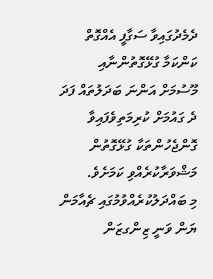ދެމެދުގައިވާ ސަގާފީ އެއްގޮތް ކަންކަމާ ގުޅޭގޮތުންނާއި މޫސުމަށް އަންނަ ބަދަލުތައް ފަދަ ދެ ގައުމަށް ކުރިމަތިވެފައިވާ ގޮންޖެހުންތަކާ ގުޅޭގޮތުން މަޝްވަރާކުރެއްވި ކަމަށެވެ.
މި ބައްދަލުކުރެއްވުމުގައި ޗެއާމަން ޔަން ވަނީ ޒިންގޒަން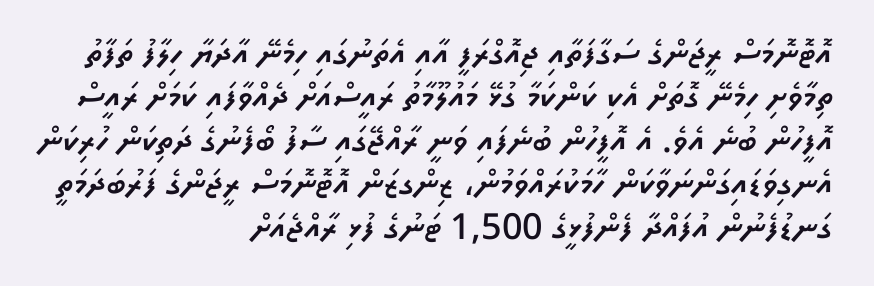އޮޓޮނޮމަސް ރީޖަންގެ ސަގާފަތާއި ޖިއޮގްރަފީ އާއި އެތަނުގައި ހިމެނޭ އާދަޔާ ހިލާފު ތަފާތު ތިމާވެށި ހިމެނޭ ގޮތަށް އެކި ކަންކަމާ ގުޅޭ މައުލޫމާތު ރައީސްއަށް ދެއްވާފައި ކަމަށް ރައީސް އޮފީހުން ބުނެ އެވެ. އެ އޮފީހުން ބުނެފައި ވަނީ ރާއްޖޭގައި ސާފު ބޯފެނުގެ ދަތިކަން ހުރިކަން އެނގިވަޑައިގަންނަވާކަން ހާމަކުރައްވަމުން، ޒިންގޒަން އޮޓޮނޮމަސް ރީޖަންގެ ފަރުބަދަމަތީ ގަނޑުފެނުން އުފައްދާ ފެންފުޅީގެ 1,500 ޓަނުގެ ފުޅި ރާއްޖެއަށް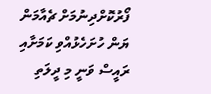ފޯރުކޮށްދިނުމަށް ޗެއާމަން ޔަން ހުށަހެޅުއްވި ކަމަށާއި ރައީސް ވަނީ މި ދީލަތި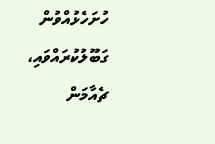ހުށަހެޅުއްވުން ގަބޫލުކުރައްވައި، ޗެއާމަން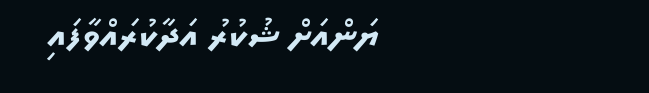ޔަންއަށް ޝުކުރު އަދާކުރައްވާފައި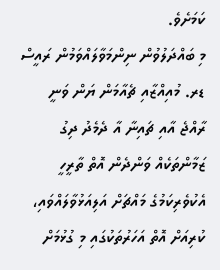ކަމަށެވެ.
މި ބައްދަލުވުން ނިންމަވާލައްވަމުން ރައީސް ޑރ. މުއިއްޒާއި ޗެއާމަން ޔަން ވަނީ ރާއްޖެ އާއި ޗައިނާ އާ ދެމެދު ދިގު ޒަމާންތަކެއް ވަންދެން އޮތް ތާރީހީ އެކުވެރިކަމުގެ މައްޗަށް އަލިއަޅުވާލައްވައި، ކުރިއަށް އޮތް އަހަރުތަކުގައި މި ގުޅުމަށް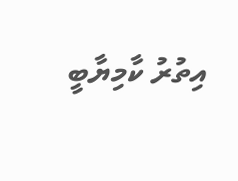އިތުރު ކާމިޔާބީ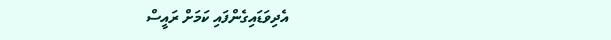އެދިވަޑައިގެންފައި ކަމަށް ރައީސް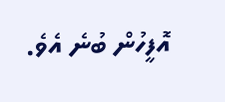އޮފީހުން ބުނެ އެވެ.